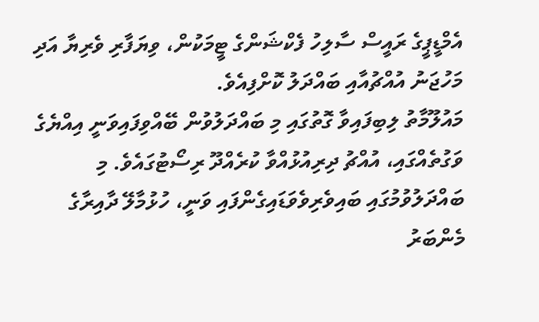އެމްޑީޕީގެ ރައީސް ސާލިހު ފެކްޝަންގެ ޓީމަކުން، ވިޔަފާރި ވެރިޔާ އަދި މަހުޖަނު އުއްޗުއާއި ބައްދަލު ކޮށްފިއެވެ.
މައުލޫމާތު ލިބިފައިވާ ގޮތުގައި މި ބައްދަލުވުން ބޭއްވިފައިވަނީ އިއްޔެގެ ވަގުތެއްގައި، އުއްޗު ދިރިއުޅުއްވާ ކުރެއްދޫ ރިސޯޓުގައެވެ. މި ބައްދަލުވުމުގައި ބައިވެރިވެވަޑައިގެންފައި ވަނީ، ހުޅުމާލޭ ދާއިރާގެ މެންބަރު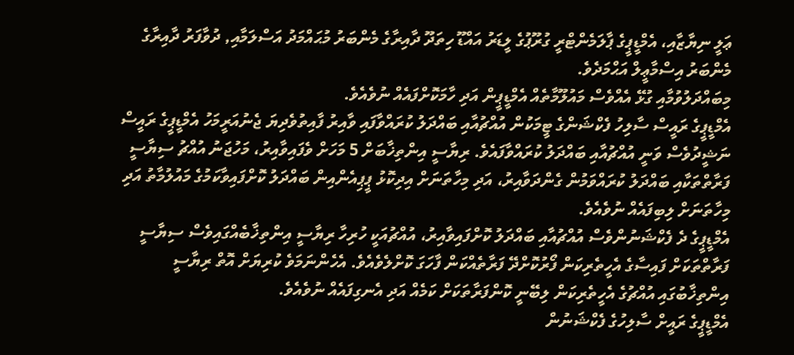ޢަލީ ނިޔާޒާއި، އެމްޑީޕީގެ ޕާލަމެންޓްރީ ގުރޫޕުގެ ލީޑަރު އައްޑޫ ހިތަދޫ ދާއިރާގެ މެންބަރު މުޙައްމަދު އަސްލަމާއި, ދުވާފަރު ދާއިރާގެ މެންބަރު އިސްމާޢީލް އަޙްމަދެވެ.
މިބައްދަލުވުމާއި ގުޅޭ އެއްވެސް މައުލޫމާތެއް އެމްޑީޕީން އަދި ހާމަކޮށްފައެއް ނުވެއެވެ.
އެމްޑީޕީގެ ރައީސް ސާލިހު ފެކްޝަންގެ ޓީމަކުން އުއްޗުއާއި ބައްދަލު ކުރައްވާފައި ވާއިރު ފާއިތުވެދިޔަ ޖެނުއަރީމަހު އެމްޑީޕީގެ ރައީސް ނަޝީދުވެސް ވަނީ އުއްޗުއާއި ބައްދަލު ކުރައްވާފައެވެ. ރިޔާސީ އިންތިޚާބަށް 5 މަހަށް ވެފައިވާއިރު، މަހުޖަނު އުއްޗު ސިޔާސީ ފަރާތްތަކާއި ބައްދަލު ކުރައްވަމުން ގެންދަވާއިރު، އަދި މިހާތަނަށް އިދިކޮޅު ޕީޕިއެންއިން ބައްދަލު ކޮށްފައިވާކަމުގެ މައުލުމާތު އަދި މިހާތަނަށް ލިބިފައެއް ނުވެއެވެ.
އެމްޑީޕީގެ ދެ ފެކްޝަނުންވެސް އުއްޗުއާއި ބައްދަލު ކޮށްފައިވާއިރު، އުއްޗުއަކީ ހުރިހާ ރިޔާސީ އިންތިޚާބެއްގައިވެސް ސިޔާސީ ފަރާތްތަކަށް ފައިސާގެ އެހީތެރިކަން ފޯރުކޮށްދޭ ފަރާތެއްކަން ފާހަގަ ކޮށްލެވެއެވެ. އެހެންނަމަވެ ކުރިޔަށް އޮތް ރިޔާސީ އިންތިޚާބުގައި އުއްޗުގެ އެހީތެރިކަން ލިބޭނީ ކޮންފަރާތަކަށް ކަމެއް އަދި އެނގިފައެއް ނުވެއެވެ.
އެމްޑީޕީގެ ރައީށް ސާލިހުގެ ފެކްޝަނުން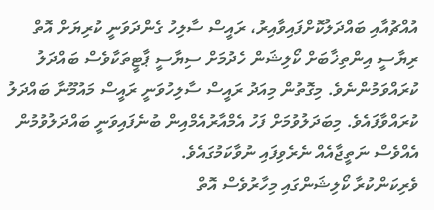އުއްޗުއާއި ބައްދަލުކޮށްފައިވާއިރު، ރައީސް ސާލިހު ގެންދަވަނީ ކުރިޔަށް އޮތް ރިޔާސީ އިންތިޚާބަށް ކޯލިޝަން ހެދުމަށް ސިޔާސީ ޕާޓީތަކާވެސް ބައްދަލު ކުރައްވަމުންނެވެ. މިގޮތުން މިއަދު ރައީސް ސާލިހުވަނީ ރައީސް މައުމޫނާ ބައްދަލު ކުރައްވާފައެވެ. މިބަދަލުވުމަށް ފަހު އެމްއާރުއެމްއިން ބުނެފައިވަނީ ބައްދަލުވުމުން އެއްވެސް ނަތީޖާއެއް ނެރެވިފައި ނުވާކަމުގައެވެ.
ވެރިކަންކުރާ ކޯލިޝަންގައި މިހާރުވެސް އޮތް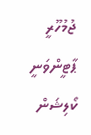ޖުމުހޫރީ ޕާޓީންވަނީ ކޯލިޝަން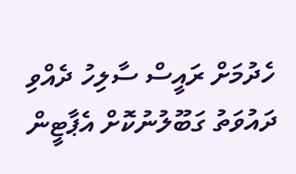ހެދުމަށް ރައީސް ސާލިހު ދެއްވި ދައުވަތު ގަބޫލުނުކޮށް އެޕާޓީން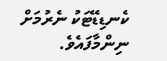ކެނޑިޑޭޓަކު ނެރުމަށް ނިންމާފައެވެ.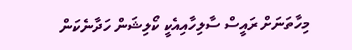މިހާތަނަށް ރައީސް ސާލިހާއިއެކީ ކޯލިޝަން ހަދާނެކަން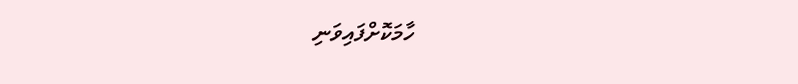ހާމަކޮށްފައިވަނި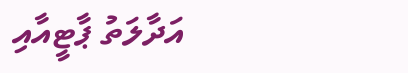އަދާލަތު ޕާޓީއާއި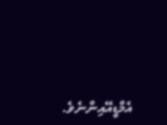އެމްޑީއޭއިންނެވެ.